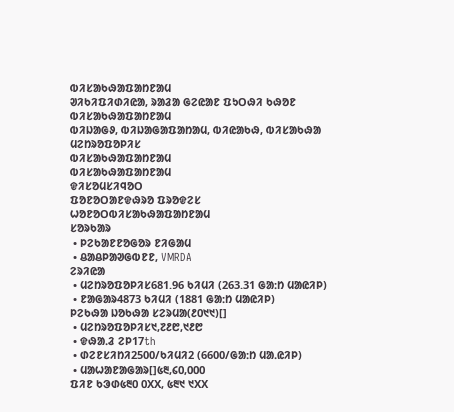ᱵᱤᱥᱟᱠᱷᱟᱯᱟᱴᱱᱟᱢ
ᱣᱤᱠᱤᱯᱤᱰᱤᱭᱟ, ᱨᱟᱲᱟ ᱜᱮᱭᱟᱱ ᱯᱩᱛᱷᱤ ᱠᱷᱚᱱ
ᱵᱤᱥᱟᱠᱷᱟᱯᱟᱴᱱᱟᱢ
ᱵᱤᱡᱟᱜᱽ, ᱵᱤᱡᱟᱜᱟᱯᱟᱴᱟᱢ, ᱵᱤᱭᱟᱠᱷ, ᱵᱤᱥᱟᱠᱷᱟ
ᱢᱮᱴᱨᱚᱯᱚᱞᱤᱥ
ᱵᱤᱥᱟᱠᱷᱟᱯᱟᱴᱱᱟᱢ
ᱵᱤᱥᱟᱠᱷᱟᱯᱟᱴᱱᱟᱢ
ᱫᱤᱥᱚᱢᱥᱤᱧᱚᱛ
ᱯᱚᱱᱚᱛᱟᱱᱫᱷᱨᱚ ᱯᱨᱚᱫᱮᱥ
ᱦᱚᱱᱚᱛᱵᱤᱥᱟᱠᱷᱟᱯᱟᱴᱱᱟᱢ
ᱥᱚᱨᱠᱟᱨ
 • ᱞᱮᱠᱟᱱᱱᱚᱜᱚᱨ ᱱᱤᱜᱟᱢ
 • ᱪᱟᱪᱞᱟᱣᱜᱵᱱᱱ, VMRDA
ᱮᱨᱤᱭᱟ
 • ᱢᱮᱴᱨᱚᱯᱚᱞᱤᱥ681.96 ᱠᱤᱢᱤ (263.31 ᱜᱟᱺᱴ ᱢᱟᱭᱤᱞ)
 • ᱱᱟᱜᱟᱨ4873 ᱠᱤᱢᱤ (1881 ᱜᱟᱺᱴ ᱢᱟᱭᱤᱞ)
ᱞᱮᱠᱷᱟ ᱡᱚᱠᱷᱟ ᱥᱮᱨᱢᱟ(᱒᱐᱑᱑)[]
 • ᱢᱮᱴᱨᱚᱯᱚᱞᱤᱥ᱑,᱗᱒᱘,᱑᱒᱘
 • ᱫᱷᱟᱹᱲ ᱮᱞ17th
 • ᱰᱮᱱᱥᱤᱴᱤ2500/ᱠᱤᱢᱤ2 (6600/ᱜᱟᱺᱴ ᱢᱟᱹᱭᱤᱞ)
 • ᱢᱟᱦᱟᱱᱟᱜᱟᱨ[]᱕᱓,᱔᱐,᱐᱐᱐
ᱯᱤᱱ ᱠᱳᱰ᱕᱓᱐ ᱐XX, ᱕᱓᱑ ᱑XX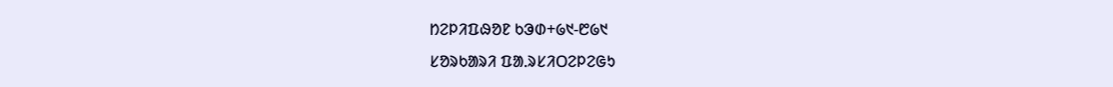ᱴᱮᱞᱤᱯᱷᱚᱱ ᱠᱳᱰ+᱙᱑-᱘᱙᱑
ᱥᱚᱨᱠᱟᱨᱤ ᱯᱟᱹᱨᱥᱤᱛᱮᱞᱮᱜᱩ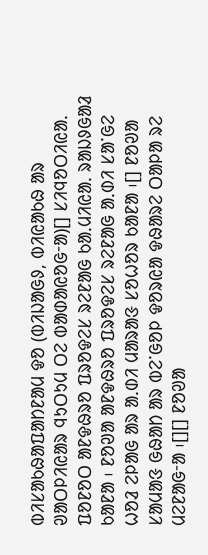ᱵᱤᱥᱟᱠᱷᱟᱯᱟᱴᱱᱟᱢ ᱫᱚ (ᱵᱤᱡᱟᱜᱽ, ᱵᱤᱭᱟᱠᱷ ᱟᱨ ᱣᱟᱛᱞᱤᱭᱟᱨ ᱧᱩᱛᱩᱢ ᱛᱮ ᱵᱟᱰᱟᱭᱚᱜᱼᱟ)[] ᱥᱤᱧᱚᱛᱤᱭᱟᱹ ᱯᱚᱱᱚᱛ ᱟᱱᱫᱷᱨᱚ ᱯᱨᱚᱫᱮᱥ ᱨᱮᱱᱟᱜ ᱠᱟᱹᱢᱤᱭᱟᱹ ᱨᱟᱡᱽᱜᱟᱲ ᱠᱟᱱᱟ ᱾ ᱱᱚᱣᱟ ᱟᱱᱫᱷᱨᱚ ᱯᱨᱚᱫᱮᱥ ᱨᱮᱱᱟᱜ ᱟᱹᱰᱤ ᱥᱟᱸᱜᱮ ᱦᱚᱲ ᱮᱞᱟᱜ ᱟᱨ ᱟᱹᱰᱤ ᱢᱟᱨᱟᱝ ᱥᱚᱦᱚᱨ ᱠᱟᱱᱟ ᱾[] ᱱᱚᱣᱟ ᱥᱟᱢᱟᱝ ᱜᱷᱟᱴ ᱟᱨ ᱵᱮᱸᱜᱚᱞ ᱫᱚᱨᱭᱟ ᱫᱷᱟᱨᱮ ᱛᱟᱞᱟ ᱨᱮ ᱢᱮᱱᱟᱜᱼᱟ ᱾[][] ᱱᱚᱣᱟ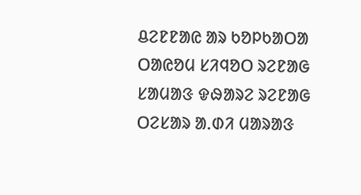ᱪᱮᱱᱱᱟᱭ ᱟᱨ ᱠᱚᱞᱠᱟᱛᱟ ᱛᱟᱭᱚᱢ ᱥᱤᱧᱚᱛ ᱨᱮᱱᱟᱜ ᱥᱟᱢᱟᱝ ᱫᱷᱟᱨᱮ ᱨᱮᱱᱟᱜ ᱛᱮᱥᱟᱨ ᱟᱹᱰᱤ ᱢᱟᱨᱟᱝ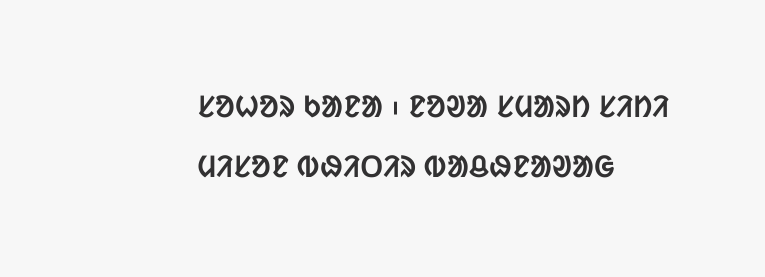ᱥᱚᱦᱚᱨ ᱠᱟᱱᱟ ᱾ ᱱᱚᱣᱟ ᱥᱢᱟᱨᱴ ᱥᱤᱴᱤ ᱢᱤᱥᱚᱱ ᱵᱷᱤᱛᱤᱨ ᱵᱟᱪᱷᱱᱟᱣᱟᱜ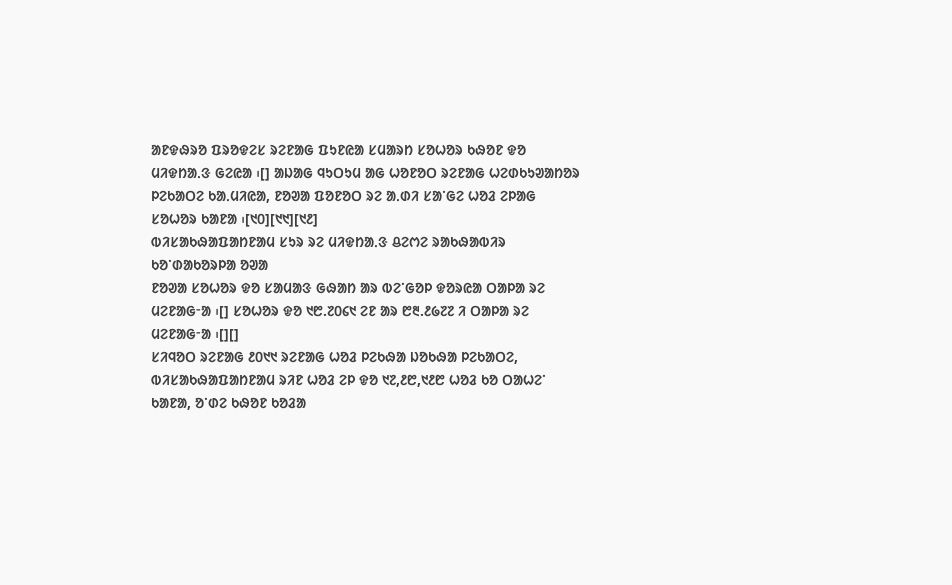ᱟᱱᱫᱷᱨᱚ ᱯᱨᱚᱫᱮᱥ ᱨᱮᱱᱟᱜ ᱯᱩᱱᱭᱟ ᱥᱢᱟᱨᱴ ᱥᱚᱦᱚᱨ ᱠᱷᱚᱱ ᱫᱚ ᱢᱤᱫᱴᱟᱹᱝ ᱜᱮᱭᱟ ᱾[] ᱟᱡᱟᱜ ᱧᱩᱛᱩᱢ ᱟᱜ ᱦᱚᱱᱚᱛ ᱨᱮᱱᱟᱜ ᱦᱮᱰᱠᱩᱣᱟᱴᱚᱨ ᱞᱮᱠᱟᱛᱮ ᱠᱟᱹᱢᱤᱭᱟ, ᱱᱚᱣᱟ ᱯᱚᱱᱚᱛ ᱨᱮ ᱟᱹᱰᱤ ᱥᱟᱸᱜᱮ ᱦᱚᱲ ᱮᱞᱟᱜ ᱥᱚᱦᱚᱨ ᱠᱟᱱᱟ ᱾[᱑᱐][᱑᱑][᱑᱒]
ᱵᱤᱥᱟᱠᱷᱟᱯᱟᱴᱱᱟᱢ ᱥᱩᱨ ᱨᱮ ᱢᱤᱫᱴᱟᱹᱝ ᱪᱮᱬᱮ ᱨᱟᱠᱷᱟᱵᱤᱨ ᱠᱚᱸᱰᱟᱠᱚᱨᱞᱟ ᱚᱣᱟ
ᱱᱚᱣᱟ ᱥᱚᱦᱚᱨ ᱫᱚ ᱥᱟᱢᱟᱝ ᱜᱷᱟᱴ ᱟᱨ ᱵᱮᱸᱜᱚᱞ ᱫᱚᱨᱭᱟ ᱛᱟᱞᱟ ᱨᱮ ᱢᱮᱱᱟᱜᱼᱟ ᱾[] ᱥᱚᱦᱚᱨ ᱫᱚ ᱑᱘.᱗᱐᱔᱑ ᱮᱱ ᱟᱨ ᱘᱓.᱒᱙᱗᱗ ᱤ ᱛᱟᱞᱟ ᱨᱮ ᱢᱮᱱᱟᱜᱼᱟ ᱾[][]
ᱥᱤᱧᱚᱛ ᱨᱮᱱᱟᱜ ᱒᱐᱑᱑ ᱨᱮᱱᱟᱜ ᱦᱚᱲ ᱞᱮᱠᱷᱟ ᱡᱚᱠᱷᱟ ᱞᱮᱠᱟᱛᱮ, ᱵᱤᱥᱟᱠᱷᱟᱯᱟᱴᱱᱟᱢ ᱨᱤᱱ ᱦᱚᱲ ᱮᱞ ᱫᱚ ᱑᱗,᱒᱘,᱑᱒᱘ ᱦᱚᱲ ᱠᱚ ᱛᱟᱦᱮᱸ ᱠᱟᱱᱟ, ᱚᱸᱰᱮ ᱠᱷᱚᱱ ᱠᱚᱲᱟ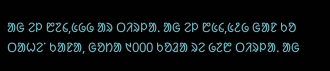ᱟᱜ ᱮᱞ ᱘᱗᱔,᱕᱙᱙ ᱟᱨ ᱛᱤᱨᱞᱟᱹ ᱟᱜ ᱮᱞ ᱘᱕᱔,᱕᱒᱙ ᱜᱟᱱ ᱠᱚ ᱛᱟᱦᱮᱸ ᱠᱟᱱᱟ, ᱜᱚᱴᱟ ᱑᱐᱐᱐ ᱠᱚᱲᱟ ᱨᱮ ᱙᱗᱘ ᱛᱤᱨᱞᱟᱹ ᱟᱜ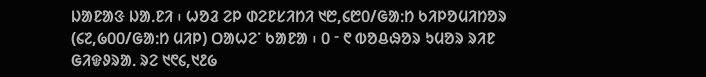ᱡᱟᱱᱟᱝ ᱡᱟᱹᱱᱤ ᱾ ᱦᱚᱲ ᱮᱞ ᱰᱮᱱᱥᱤᱴᱤ ᱑᱘,᱔᱘᱐/ᱜᱟᱺᱴ ᱠᱤᱞᱚᱢᱤᱴᱚᱨ (᱔᱗,᱙᱐᱐/ᱜᱟᱺᱴ ᱢᱤᱞ) ᱛᱟᱦᱮᱸ ᱠᱟᱱᱟ ᱾ ᱐ ᱼ ᱖ ᱵᱚᱪᱷᱚᱨ ᱩᱢᱚᱨ ᱨᱤᱱ ᱜᱤᱫᱽᱨᱟᱹ ᱨᱮ ᱑᱖᱔,᱑᱒᱙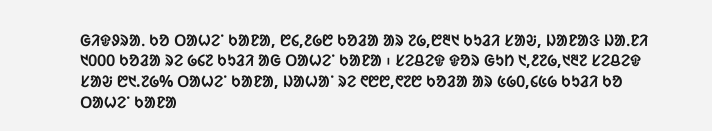ᱜᱤᱫᱽᱨᱟᱹ ᱠᱚ ᱛᱟᱦᱮᱸ ᱠᱟᱱᱟ, ᱘᱔,᱒᱙᱘ ᱠᱚᱲᱟ ᱟᱨ ᱗᱙,᱘᱓᱑ ᱠᱩᱲᱤ ᱥᱟᱶ, ᱡᱟᱱᱟᱝ ᱡᱟᱹᱱᱤ ᱑᱐᱐᱐ ᱠᱚᱲᱟ ᱨᱮ ᱙᱔᱗ ᱠᱩᱲᱤ ᱟᱜ ᱛᱟᱦᱮᱸ ᱠᱟᱱᱟ ᱾ ᱥᱮᱪᱮᱫ ᱫᱚᱨ ᱜᱩᱴ ᱑,᱒᱗᱙,᱑᱓᱗ ᱥᱮᱪᱮᱫ ᱥᱟᱶ ᱘᱑.᱗᱙% ᱛᱟᱦᱮᱸ ᱠᱟᱱᱟ, ᱡᱟᱦᱟᱸ ᱨᱮ ᱖᱘᱘,᱖᱗᱘ ᱠᱚᱲᱟ ᱟᱨ ᱕᱙᱐,᱔᱕᱙ ᱠᱩᱲᱤ ᱠᱚ ᱛᱟᱦᱮᱸ ᱠᱟᱱᱟ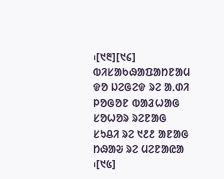᱾[᱑᱓][᱑᱔] ᱵᱤᱥᱟᱠᱷᱟᱯᱟᱴᱱᱟᱢ ᱫᱚ ᱡᱮᱜᱮᱫ ᱨᱮ ᱟᱹᱰᱤ ᱞᱚᱜᱚᱱ ᱵᱟᱲᱦᱟᱜ ᱥᱚᱦᱚᱨ ᱨᱮᱱᱟᱜ ᱥᱩᱪᱤ ᱨᱮ ᱑᱒᱒ ᱟᱱᱟᱜ ᱴᱷᱟᱶ ᱨᱮ ᱢᱮᱱᱟᱭᱟ ᱾[᱑᱕]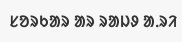ᱥᱚᱨᱠᱟᱨ ᱟᱨ ᱨᱟᱡᱽ ᱟᱹᱨᱤ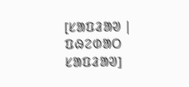[ᱥᱟᱯᱲᱟᱣ | ᱯᱷᱮᱰᱟᱛ ᱥᱟᱯᱲᱟᱣ]